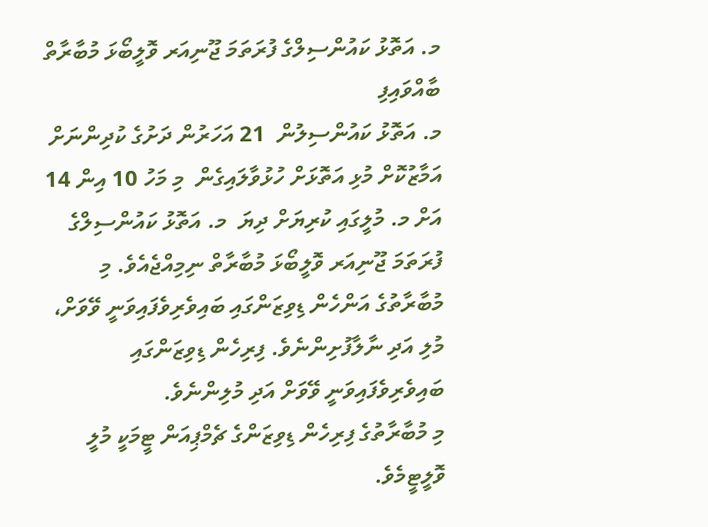މ. އަތޮޅު ކައުންސިލްގެ ފުރަތަމަ ޖޫނިއަރ ވޮލީބޯޅަ މުބާރާތް ބާއްވައިފި
މ. އަތޮޅު ކައުންސިލުން  21 އަހަރުން ދަށުގެ ކުދިންނަށް އަމާޒުކޮށް މުޅި އަތޮޅަށް ހުޅުވާލައިގެން  މި މަހު 10 އިން 14 އަށް މ. މުލީގައި ކުރިޔަށް ދިޔަ  މ. އަތޮޅު ކައުންސިލްގެ ފުރަތަމަ ޖޫނިއަރ ވޮލީބޯޅަ މުބާރާތް ނިމިއްޖެއެވެ. މި މުބާރާތުގެ އަންހެން ޑިވިޒަންގައި ބައިވެރިވެފައިވަނީ ވޭވަށް، މުލި އަދި ނާލާފުށިންނެވެ. ފިރިހެން ޑިވިޒަންގައި ބައިވެރިވެފައިވަނީ ވޭވަށް އަދި މުލިންނެވެ.
މި މުބާރާތުގެ ފިރިހެން ޑިވިޒަންގެ ޗެމްޕިއަން ޓީމަކީ މުލީ ވޮލީޓީމެވެ.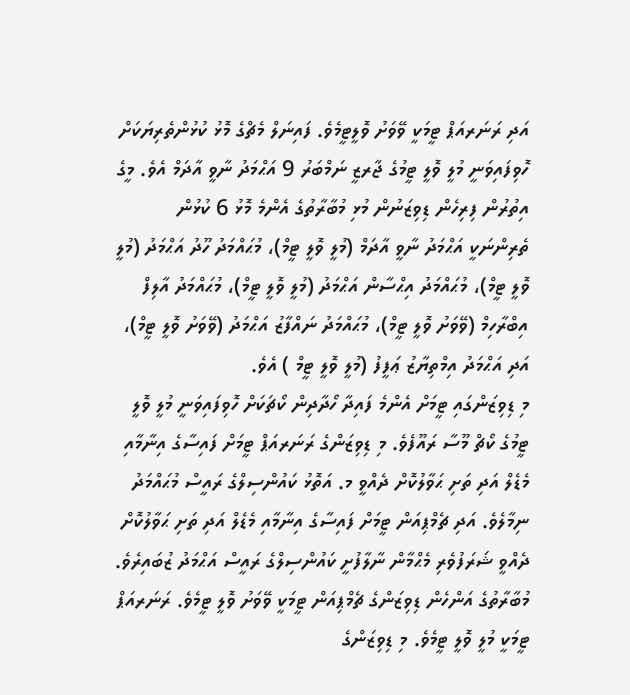އަދި ރަނަރއަޕް ޓީމަކީ ވޭވަށު ވޮލީޓީމެވެ. ފައިނަލް މެޗްގެ މޮޅު ކުޅުންތެރިޔަކަށް ހޮވިފައިވަނީ މުލީ ވޮލީ ޓީމުގެ ޖާރޒީ ނަމްބަރު 9 އަޙްމަދު ނާވީ އާދަމް އެވެ. މީގެ އިތުރުން ފިރިހެން ޑިވިޒަނުން މުޅި މުބާރާތުގެ އެންމެ މޮޅު 6 ކުޅުން ތެރިންނަކީ އަޙްމަދު ނާވީ އާދަމް (މުލީ ވޮލީ ޓީމް)، މުޙައްމަދު ހޫދު އަޙްމަދު (މުލީ ވޮލީ ޓީމް)، މުޙައްމަދު އިޙްސާން އަޙްމަދު (މުލީ ވޮލީ ޓީމް)، މުޙައްމަދު އާލިފް އިބްރާހިމް (ވޭވަށު ވޮލީ ޓީމް)، މުޙައްމަދު ނައްފާޒު އަޙްމަދު (ވޭވަށު ވޮލީ ޓީމް)، އަދި އަޙްމަދު އިމްތިޔާޒު ޢަފީފު (މުލީ ވޮލީ ޓީމް ) އެވެ.
މި ޑިވިޒަންގައި ޓީމަށް އެންމެ ފައިދާ ހޯދާދިން ކޯޗަކަށް ހޮވިފައިވަނީ މުލީ ވޮލީ ޓީމުގެ ކޯޗް މޫސާ ރައޫފެވެ. މި ޑިވިޒަންގެ ރަނަރއަޕް ޓީމަށް ފައިސާގެ އިނާމާއި މެޑެލް އަދި ތަށި ޙަވާލުކޮށް ދެއްވީ މ. އަތޮޅު ކައުންސިލްގެ ރައީސް މުޙައްމަދު ނިމާލެވެ. އަދި ޗެމްޕިއަން ޓީމަށް ފައިސާގެ އިނާމާއި މެޑެލް އަދި ތަށި ޙަވާލުކޮށް ދެއްވީ ޝަރަފުވެރި މެޙްމާން ނާލާފުށީ ކައުންސިލްގެ ރައީސް އަޙްމަދު ޒުބައިރެވެ.
މުބާރާތުގެ އަންހެން ޑިވިޒަންގެ ޗެމްޕިއަން ޓީމަކީ ވޭވަށު ވޮލީ ޓީމެވެ. ރަނަރއަޕް ޓީމަކީ މުލީ ވޮލީ ޓީމެވެ. މި ޑިވިޒަންގެ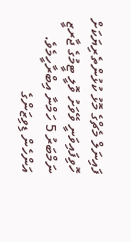ފައިނަލް މެޗްގެ މޮޅު ކުޅުންތެރިޔަކަށް ހޮވިފައިވަނީ ވޭވަށު ވޮލީ ޓީމުގެ ޖާރޒީ ނަމްބަރު 5 ހަމްނާ އިބްރާހީމެވެ. އަންހެން ޑިވިޒަންގެ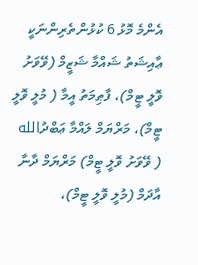އެންމެ މޮޅު 6 ކުޅުންތެރިންނަކީ ޢާއިޝަތު ޝައްމާ ޝަޒީމް (ވޭވަށު ވޮލީ ޓީމް)، ފާޠިމަތު އީމާ ( މުލީ ވޮލީ ޓީމް)، މަރްޔަމް ލައްމާ ޢަބްދުالله ( ވޭވަށު ވޮލީ ޓީމް) މަރްޔަމް ދާނާ އާދަމް (މުލީ ވޮލީ ޓީމް)،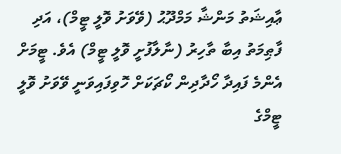ޢާއިޝަތު މަންޝާ މަމްދޫޙު (ވޭވަށު ވޮލީ ޓީމް)، އަދި ފާޠިމަތު އިބާ ތާހިރު (ނާލާފުށީ ވޮލީ ޓީމް) އެވެ. ޓީމަށް އެންމެ ފައިދާ ހޯދާދިން ކޯޗަކަށް ހޮވިފައިވަނީ ވޭވަށު ވޮލީ ޓީމްގެ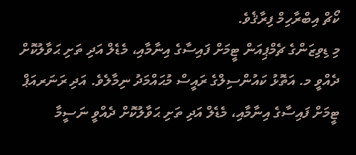ކޯޗް އިބްރާހިމް ފިރާޤެވެ.
މި ޑިވިޒަންގެ ޗެމްޕިއަން ޓީމަށް ފައިސާގެ އިނާމާއި، މެޑެލް އަދި ތަށި ޙަވާލުކޮށް ދެއްވީ މ. އަތޮޅު ކައުންސިލްގެ ރައީސް މުޙައްމަދު ނިމާލެވެ. އަދި ރަނަރއަޕް ޓީމަށް ފައިސާގެ އިނާމާއި، މެޑެލް އަދި ތަށި ޙަވާލުކޮށް ދެއްވީ ނަސީމާ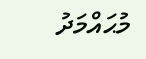މުޙައްމަދު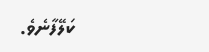ކަލޭފާނެވެ.